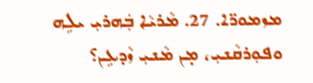ܡܙܡܘܪ̈ܐ. 27. ܡܵܪܝܵܐ ܒܲܗܪܝܼ ܝܠܹܗ ܘܦܘܼܪܩܵܢܝܼ، ܡ̣ܢ ܡܵܢܝܼ ܙܵܕܥܹܢ؟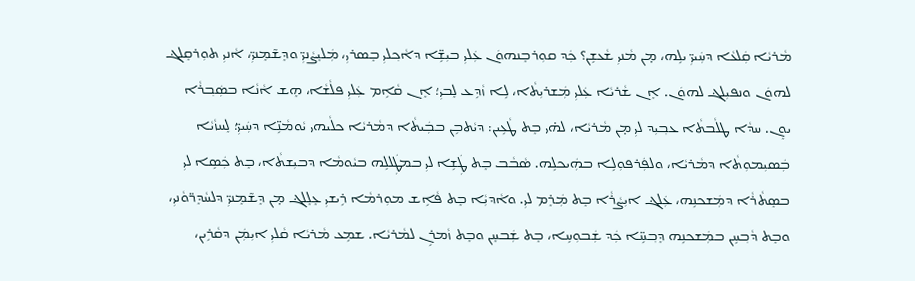ܡܵܪܝܵܐ ܩܲܠܥܵܐ ܕܚܲܝܝܼ̈ ܝܠܹܗ، ܡ̣ܢ ܡܵܢܝܼ ܫܵܥܫܹܢ؟ ܟܲܕ ܩܘܼܪܒܸܢܗܘܿܢ ܥܲܠܝܼ ܒܝܼܫܹ̈ܐ ܕܐܵܟ݂ܠܝܼ ܒܸܣܪܝܼ، ܡܲܠܝܸܨܵܢܝܼ̈ ܘܕܸܫ̃ܡܸܢܝܼ̈، ܐܵܢܝܼ ܬܘܼܪܩܸܠܔ ܠܗܘܿܢ ܘܢܦܝܼܠܔ ܠܗܘܿܢ. ܐܸܢ ܫܵܪܝܵܐ ܥܲܠܝܼ ܡܲܫܪܝܼܬܵ‌ܐ، ܠܹܐ ܙܵܕܹܥ ܠܸܒܝܼ؛ ܐܸܢ ܩܵܐܹܡ ܥܲܠܝܼ ܦܠܵܫܵܐ، ܗܸܫ ܐܵܢܵܐ ܒܣܲܒ݂ܪܵܐ ܝܘܸܢ. ܚܕܵܐ ܛܠܵܒܬܵ‌ܐ ܥܒ݂ܝܼܕ ܠܝܼ ܡ̣ܢ ܡܵܪܝܵܐ، ܠܗ̇ܝ ܒܸܬ ܛܵܥܹܝܢ: ܕܝܵܬܒܹܢ ܒܒܲܝܬܵ‌ܐ ܕܡܵܪܝܵܐ ܟܠܵܝܗ‌ܝ ܝܵܘܡܵܢܹ̈ܐ ܕܚܲܝܝܼ̈؛ ܠܸܚܙܵܝܵܐ ܒܲܣܝܼܡܘܼܬܵ‌ܐ ܕܡܵܪܝܵܐ، ܘܠܦܲܪܦܘܼܠܹܐ ܒܗܲܝܟܠܹܗ. ܣܵܒܵܒ ܒܸܬ ܛܲܫܹܐ ܠܝܼ ܒܡܛܲܠܠܹܗ ܒܝܵܘܡܵܐ ܕܒܝܼܫܬܵ‌ܐ، ܒܸܬ ܟܲܣܹܐ ܠܝܼ ܒܣܸܬܵܪܵܐ ܕܡܲܫܟܢܹܗ، ܥܲܠܔ ܐܝܼܨܵܪܵܐ ܒܸܬ ܡܲܪܸܡ ܠܝܼ. ܘܐܵܕܝܼܵܐ ܒܸܬ ܦܵܐܹܫ ܡܘܼܪܡܵܐ ܪܹܝܫܝܼ ܥܸܠܸܠܔ ܡ̣ܢ ܕܸܫ̃ܡܸܢܝܼ̈ ܕܠܚܵܕܸܪ̈ܘܵܢܝܼ، ܘܒܸܬ ܕܵܒ݂ܚܹܢ ܒܡܲܫܟܢܹܗ ܕܸܒ݂ܚܹ̈ܐ ܟܲܕ ܫܲܒܘܼܚܹܐ، ܒܸܬ ܫܲܒܚܸܢ ܘܒܸܬ ܙܵܡܪܹܢ ܠܡܵܪܝܵܐ. ܫܡܹܥ ܡܵܪܝܵܐ ܩܵܠܝܼ ܐܝܼܡܲܢ ܕܩܵܪܹܝܢ،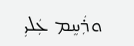ܘܪܲܚܸܡ ܥܲܠܝܼ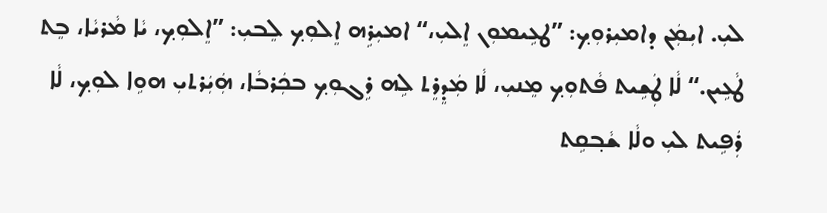ܠܝܼ. ܐܝܼܡܲܢ ܕܐܡܝܼܪܘܼܟ݂: ”ܛܥܹܝܡܘܼܢ ܐܸܠܝܼ،“ ܐܡܝܼܪܹܗ ܐܸܠܘܼܟ݂ ܠܸܒܝܼ: ”ܐܸܠܘܼܟ݂، ܝܵܐ ܡܵܪܝܵܐ، ܒܸܬ ܛܵܥܹܝܢ.“ ܠܵܐ ܛܲܫܹܝܬ ܦܵܬܘܼܟ݂ ܡܸܢܝܼ، ܠܵܐ ܡܲܕܸܪܸܬ ܠܹܗ ܪܹܓܘܼܟ݂ ܒܟܲܪܒܵܐ، ܗܲܝܲܪܬ‌ܝܼ ܗܘܹܐ ܠܘܼܟ݂، ܠܵܐ ܪܲܦܹܝܬ ܠܝܼ ܘܠܵܐ ܫܵܒ݂ܩܹܬ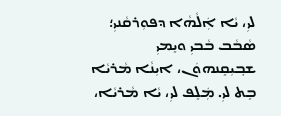ܠܝܼ، ܝܵܐ ܐܲܠܵܗܵܐ ܕܦܘܼܪܩܵܢܝܼ؛ ܣܵܒܵܒ ܒܵܒܝܼ ܘܝܸܡܝܼ ܫܒ݂ܝܼܩܸܢܗܘܿܢ، ܐܝܼܢܵܐ ܡܵܪܝܵܐ ܒܸܬ ܠܝܼ. ܡܲܠܸܦ ܠܝܼ، ܝܵܐ ܡܵܪܝܵܐ،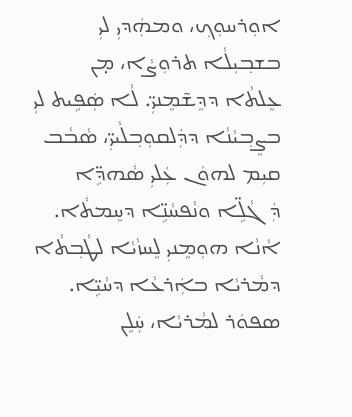ܐܘܼܪܚܘܼܟ݂، ܘܡܗܲܕܝܼ ܠܝܼ ܒܫܒ݂ܝܼܠܵܐ ܬܪܘܼܨܵܐ، ܡ̣ܢ ܥܸܠܬܵ‌ܐ ܕܕܸܫ̃ܡܸܢܝܼ̈. ܠܵܐ ܣܲܦܹܝܬ ܠܝܼ ܒܨܸܒ݂ܝܵܢܵܐ ܕܕܲܠܩܘܼܒ݂ܠܵܝܝܼ̈، ܣܵܒܵܒ ܩܝܼܡ ܠܗܘܿܢ ܥܲܠܝܼ ܣܵܗܕܹ̈ܐ ܕܲܓܵܠܹ̈ܐ ܘܢܵܦܚܵܢܹ̈ܐ ܕܚܸܡܬܵ‌ܐ. ܐܵܢܵܐ ܗܘܼܡܸܢܝܼ ܠܸܚܙܵܝܵܐ ܠܛܵܒ݂ܬܵ‌ܐ ܕܡܵܪܝܵܐ ܒܐܲܪܥܵܐ ܕܚܵܝܹ̈ܐ. ܣܦܘܿܪ ܠܡܵܪܝܵܐ، ܚܲܠܸܢ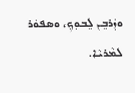ܘܙܲܪܒܸܢ ܠܸܒܘܼܟ݂، ܘܣܦܘܿܪ ܠܡܵܪܝܵܐ.